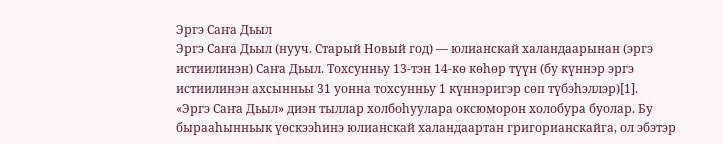Эргэ Саҥа Дьыл
Эргэ Саҥа Дьыл (нууч. Старый Новый год) — юлианскай халандаарынан (эргэ истиилинэн) Саҥа Дьыл. Тохсунньу 13-тэн 14-кө көһөр түүн (бу күннэр эргэ истиилинэн ахсынньы 31 уонна тохсунньу 1 күннэригэр сөп түбэһэллэр)[1].
«Эргэ Саҥа Дьыл» диэн тыллар холбоһуулара оксюморон холобура буолар. Бу бырааһынньык үөскээһинэ юлианскай халандаартан григорианскайга, ол эбэтэр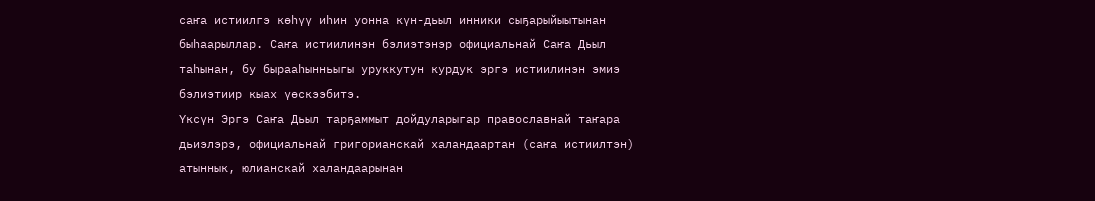саҥа истиилгэ көһүү иһин уонна күн-дьыл инники сыҕарыйыытынан быһаарыллар. Саҥа истиилинэн бэлиэтэнэр официальнай Саҥа Дьыл таһынан, бу бырааһынньыгы уруккутун курдук эргэ истиилинэн эмиэ бэлиэтиир кыах үөскээбитэ.
Үксүн Эргэ Саҥа Дьыл тарҕаммыт дойдуларыгар православнай таҥара дьиэлэрэ, официальнай григорианскай халандаартан (саҥа истиилтэн) атыннык, юлианскай халандаарынан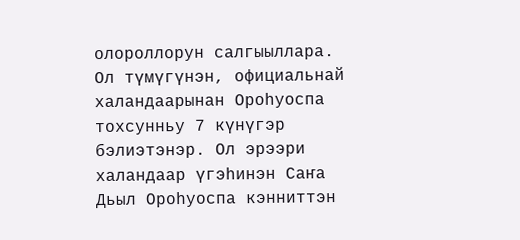олороллорун салгыыллара. Ол түмүгүнэн, официальнай халандаарынан Ороһуоспа тохсунньу 7 күнүгэр бэлиэтэнэр. Ол эрээри халандаар үгэһинэн Саҥа Дьыл Ороһуоспа кэнниттэн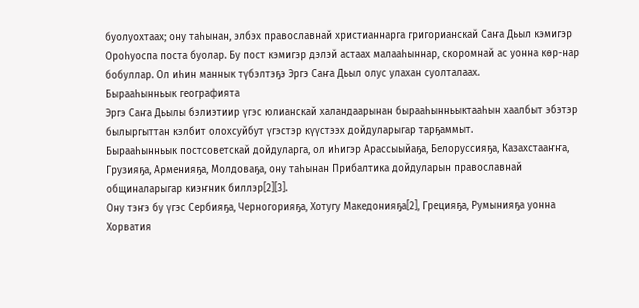буолуохтаах; ону таһынан, элбэх православнай христианнарга григорианскай Саҥа Дьыл кэмигэр Ороһуоспа поста буолар. Бу пост кэмигэр дэлэй астаах малааһыннар, скоромнай ас уонна көр-нар бобуллар. Ол иһин маннык түбэлтэҕэ Эргэ Саҥа Дьыл олус улахан суолталаах.
Бырааһынньык географията
Эргэ Саҥа Дьылы бэлиэтиир үгэс юлианскай халандаарынан бырааһынньыктааһын хаалбыт эбэтэр былыргыттан кэлбит олохсуйбут үгэстэр күүстээх дойдуларыгар тарҕаммыт.
Бырааһынньык постсоветскай дойдуларга, ол иһигэр Арассыыйаҕа, Белоруссияҕа, Казахстааҥҥа, Грузияҕа, Арменияҕа, Молдоваҕа, ону таһынан Прибалтика дойдуларын православнай общиналарыгар киэҥник биллэр[2][3].
Ону тэҥэ бу үгэс Сербияҕа, Черногорияҕа, Хотугу Македонияҕа[2], Грецияҕа, Румынияҕа уонна Хорватия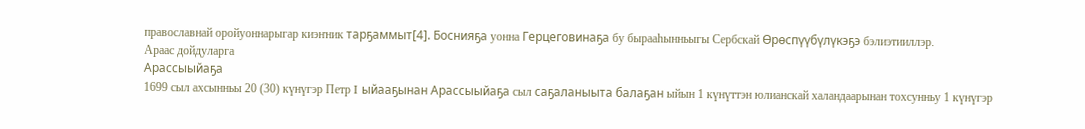православнай оройуоннарыгар киэҥник тарҕаммыт[4]. Боснияҕа уонна Герцеговинаҕа бу бырааһынньыгы Сербскай Өрөспүүбүлүкэҕэ бэлиэтииллэр.
Араас дойдуларга
Арассыыйаҕа
1699 сыл ахсынньы 20 (30) күнүгэр Петр I ыйааҕынан Арассыыйаҕа сыл саҕаланыыта балаҕан ыйын 1 күнүттэн юлианскай халандаарынан тохсунньу 1 күнүгэр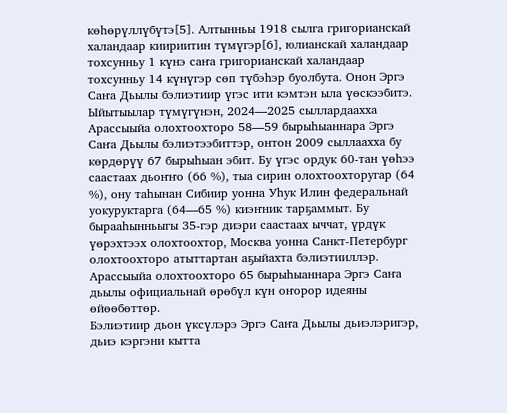көһөрүллүбүтэ[5]. Алтынньы 1918 сылга григорианскай халандаар киириитин түмүгэр[6], юлианскай халандаар тохсунньу 1 күнэ саҥа григорианскай халандаар тохсунньу 14 күнүгэр сөп түбэһэр буолбута. Онон Эргэ Саҥа Дьылы бэлиэтиир үгэс ити кэмтэн ыла үөскээбитэ.
Ыйытыылар түмүгүнэн, 2024—2025 сыллардаахха Арассыыйа олохтоохторо 58—59 бырыһыаннара Эргэ Саҥа Дьылы бэлиэтээбиттэр, онтон 2009 сыллаахха бу көрдөрүү 67 бырыһыан эбит. Бу үгэс ордук 60-тан үөһээ саастаах дьоҥҥо (66 %), тыа сирин олохтоохторугар (64 %), ону таһынан Сибиир уонна Уһук Илин федеральнай уокуруктарга (64—65 %) киэҥник тарҕаммыт. Бу бырааһынньыгы 35-гэр диэри саастаах ыччат, үрдүк үөрэхтээх олохтоохтор, Москва уонна Санкт-Петербург олохтоохторо атыттартан аҕыйахта бэлиэтииллэр. Арассыыйа олохтоохторо 65 бырыһыаннара Эргэ Саҥа дьылы официальнай өрөбүл күн оҥорор идеяны өйөөбөттөр.
Бэлиэтиир дьон үксүлэрэ Эргэ Саҥа Дьылы дьиэлэригэр, дьиэ кэргэни кытта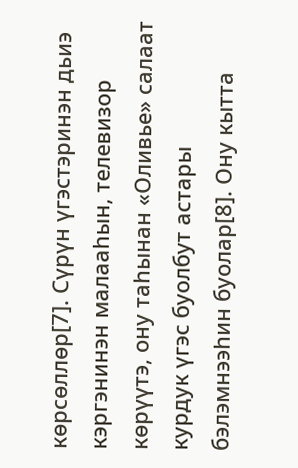көрсөллөр[7]. Сүрүн үгэстэринэн дьиэ кэргэнинэн малааһын, телевизор көрүүтэ, ону таһынан «Оливье» салаат курдук үгэс буолбут астары бэлэмнээһин буолар[8]. Ону кытта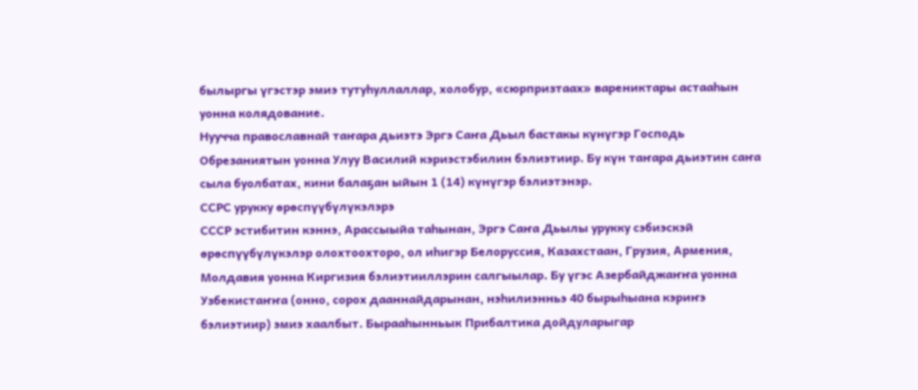былыргы үгэстэр эмиэ тутуһуллаллар, холобур, «сюрпризтаах» варениктары астааһын уонна колядование.
Нуучча православнай таҥара дьиэтэ Эргэ Саҥа Дьыл бастакы күнүгэр Господь Обрезаниятын уонна Улуу Василий кэриэстэбилин бэлиэтиир. Бу күн таҥара дьиэтин саҥа сыла буолбатах, кини балаҕан ыйын 1 (14) күнүгэр бэлиэтэнэр.
ССРС урукку өрөспүүбүлүкэлэрэ
СССР эстибитин кэннэ, Арассыыйа таһынан, Эргэ Саҥа Дьылы урукку сэбиэскэй өрөспүүбүлүкэлэр олохтоохторо, ол иһигэр Белоруссия, Казахстаан, Грузия, Армения, Молдавия уонна Киргизия бэлиэтииллэрин салгыылар. Бу үгэс Азербайджаҥҥа уонна Узбекистаҥҥа (онно, сорох дааннайдарынан, нэһилиэнньэ 40 бырыһыана кэриҥэ бэлиэтиир) эмиэ хаалбыт. Бырааһынньык Прибалтика дойдуларыгар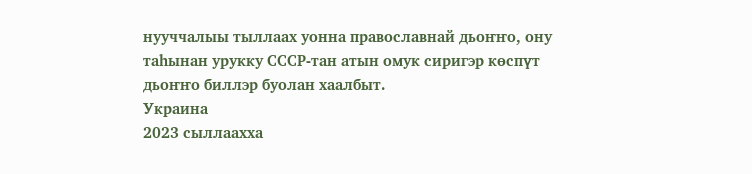нууччалыы тыллаах уонна православнай дьоҥҥо, ону таһынан урукку СССР-тан атын омук сиригэр көспүт дьоҥҥо биллэр буолан хаалбыт.
Украина
2023 сыллаахха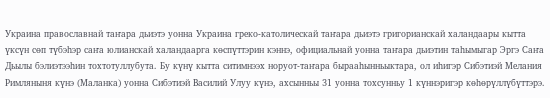Украина православнай таҥара дьиэтэ уонна Украина греко-католическай таҥара дьиэтэ григорианскай халандаары кытта үксүн сөп түбэһэр саҥа юлианскай халандаарга көспүттэрин кэннэ, официальнай уонна таҥара дьиэтин таһымыгар Эргэ Саҥа Дьылы бэлиэтээһин тохтотуллубута. Бу күнү кытта ситимнээх норуот-таҥара бырааһынньыктара, ол иһигэр Сибэтиэй Мелания Римляныня күнэ (Маланка) уонна Сибэтиэй Василий Улуу күнэ, ахсынньы 31 уонна тохсунньу 1 күннэригэр көһөрүллүбүттэрэ.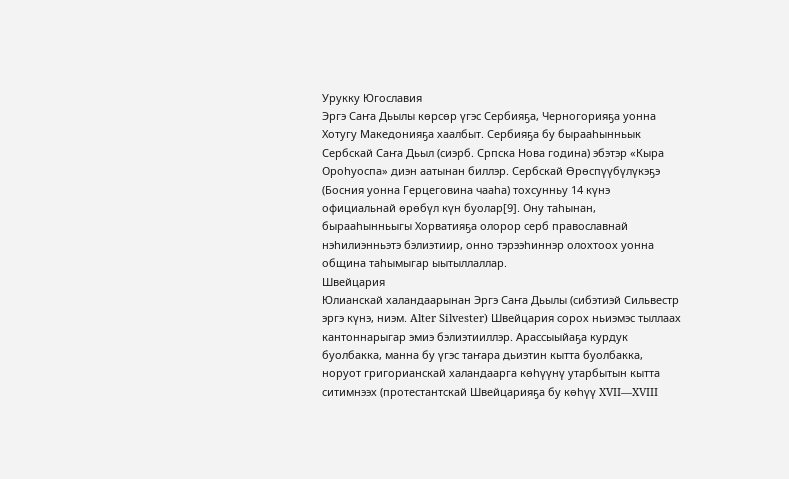Урукку Югославия
Эргэ Саҥа Дьылы көрсөр үгэс Сербияҕа, Черногорияҕа уонна Хотугу Македонияҕа хаалбыт. Сербияҕа бу бырааһынньык Сербскай Саҥа Дьыл (сиэрб. Српска Нова година) эбэтэр «Кыра Ороһуоспа» диэн аатынан биллэр. Сербскай Өрөспүүбүлүкэҕэ (Босния уонна Герцеговина чааһа) тохсунньу 14 күнэ официальнай өрөбүл күн буолар[9]. Ону таһынан, бырааһынньыгы Хорватияҕа олорор серб православнай нэһилиэнньэтэ бэлиэтиир, онно тэрээһиннэр олохтоох уонна община таһымыгар ыытыллаллар.
Швейцария
Юлианскай халандаарынан Эргэ Саҥа Дьылы (сибэтиэй Сильвестр эргэ күнэ, ниэм. Alter Silvester) Швейцария сорох ньиэмэс тыллаах кантоннарыгар эмиэ бэлиэтииллэр. Арассыыйаҕа курдук буолбакка, манна бу үгэс таҥара дьиэтин кытта буолбакка, норуот григорианскай халандаарга көһүүнү утарбытын кытта ситимнээх (протестантскай Швейцарияҕа бу көһүү XVII—XVIII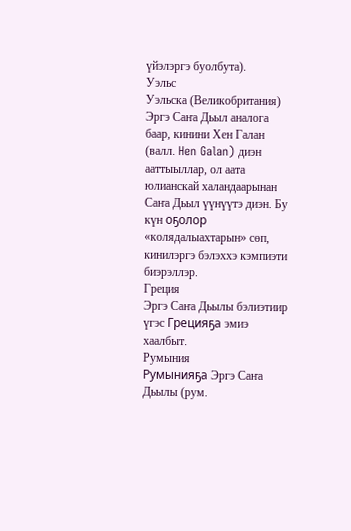үйэлэргэ буолбута).
Уэльс
Уэльска (Великобритания) Эргэ Саҥа Дьыл аналога баар, кинини Хен Галан (валл. Hen Galan) диэн ааттыыллар, ол аата юлианскай халандаарынан Саҥа Дьыл үүнүүтэ диэн. Бу күн оҕолор «колядалыахтарын» сөп, кинилэргэ бэлэххэ кэмпиэти биэрэллэр.
Греция
Эргэ Саҥа Дьылы бэлиэтиир үгэс Грецияҕа эмиэ хаалбыт.
Румыния
Румынияҕа Эргэ Саҥа Дьылы (рум.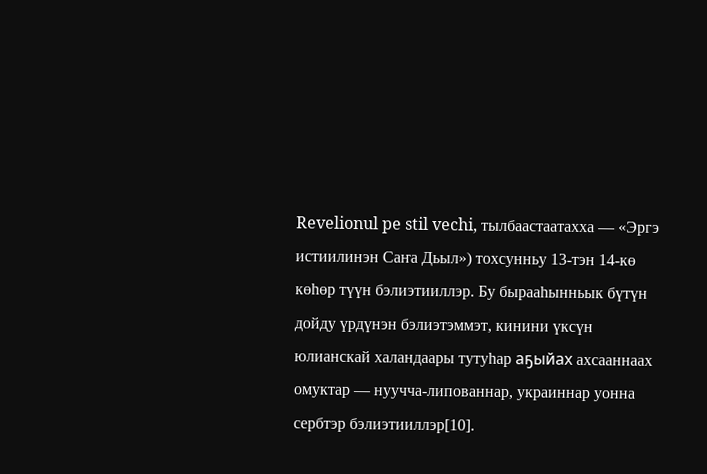Revelionul pe stil vechi, тылбаастаатахха — «Эргэ истиилинэн Саҥа Дьыл») тохсунньу 13-тэн 14-кө көһөр түүн бэлиэтииллэр. Бу бырааһынньык бүтүн дойду үрдүнэн бэлиэтэммэт, кинини үксүн юлианскай халандаары тутуһар аҕыйах ахсааннаах омуктар — нуучча-липованнар, украиннар уонна сербтэр бэлиэтииллэр[10].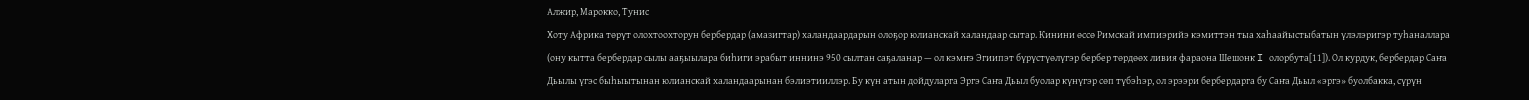Алжир, Марокко, Тунис
Хоту Африка төрүт олохтоохторун бербердар (амазигтар) халандаардарын олоҕор юлианскай халандаар сытар. Кинини өссө Римскай импиэрийэ кэмиттэн тыа хаһаайыстыбатын үлэлэригэр туһаналлара (ону кытта бербердар сылы ааҕыылара биһиги эрабыт иннинэ 950 сылтан саҕаланар — ол кэмҥэ Эгиипэт бүрүстүөлүгэр бербер төрдөөх ливия фараона Шешонк I олорбута[11]). Ол курдук, бербердар Саҥа Дьылы үгэс быһыытынан юлианскай халандаарынан бэлиэтииллэр. Бу күн атын дойдуларга Эргэ Саҥа Дьыл буолар күнүгэр сөп түбэһэр, ол эрээри бербердарга бу Саҥа Дьыл «эргэ» буолбакка, сүрүн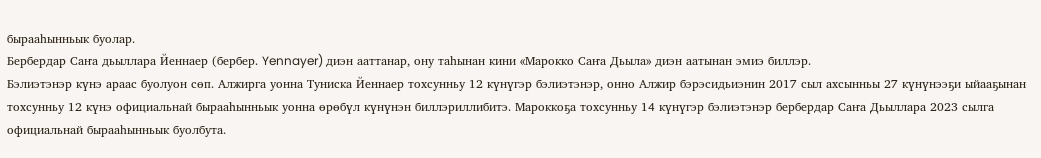бырааһынньык буолар.
Бербердар Саҥа дьыллара Йеннаер (бербер. Yennayer) диэн ааттанар, ону таһынан кини «Марокко Саҥа Дьыла» диэн аатынан эмиэ биллэр.
Бэлиэтэнэр күнэ араас буолуон сөп. Алжирга уонна Туниска Йеннаер тохсунньу 12 күнүгэр бэлиэтэнэр, онно Алжир бэрэсидьиэнин 2017 сыл ахсынньы 27 күнүнээҕи ыйааҕынан тохсунньу 12 күнэ официальнай бырааһынньык уонна өрөбүл күнүнэн биллэриллибитэ. Мароккоҕа тохсунньу 14 күнүгэр бэлиэтэнэр бербердар Саҥа Дьыллара 2023 сылга официальнай бырааһынньык буолбута.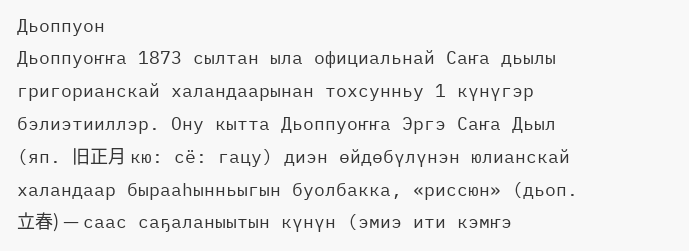Дьоппуон
Дьоппуоҥҥа 1873 сылтан ыла официальнай Саҥа дьылы григорианскай халандаарынан тохсунньу 1 күнүгэр бэлиэтииллэр. Ону кытта Дьоппуоҥҥа Эргэ Саҥа Дьыл (яп. 旧正月 кю: сё: гацу) диэн өйдөбүлүнэн юлианскай халандаар бырааһынньыгын буолбакка, «риссюн» (дьоп. 立春) — саас саҕаланыытын күнүн (эмиэ ити кэмҥэ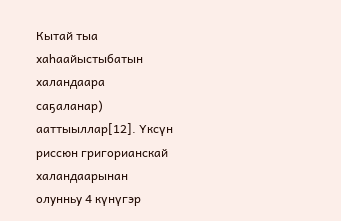Кытай тыа хаһаайыстыбатын халандаара саҕаланар) ааттыыллар[12]. Үксүн риссюн григорианскай халандаарынан олунньу 4 күнүгэр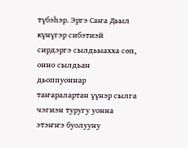түбэһэр. Эргэ Саҥа Дьыл күнүгэр сибэтиэй сирдэргэ сылдьыахха сөп, онно сылдьан дьоппуоннар таҥаралартан үүнэр сылга чэгиэн туругу уонна этэҥҥэ буолууну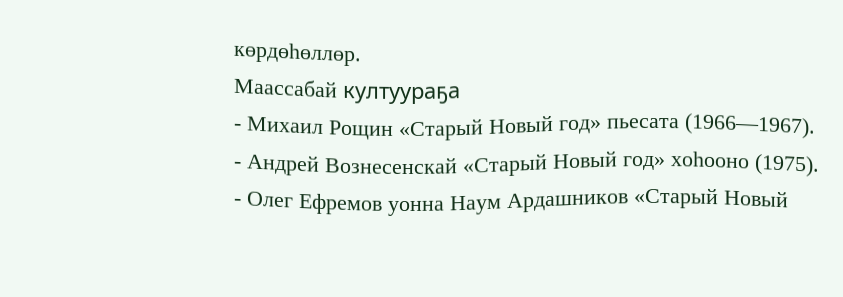көрдөһөллөр.
Маассабай култуураҕа
- Михаил Рощин «Старый Новый год» пьесата (1966—1967).
- Андрей Вознесенскай «Старый Новый год» хоһооно (1975).
- Олег Ефремов уонна Наум Ардашников «Старый Новый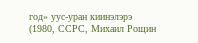год» уус-уран киинэлэрэ (1980, ССРС, Михаил Рощин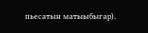пьесатын матыыбыгар).